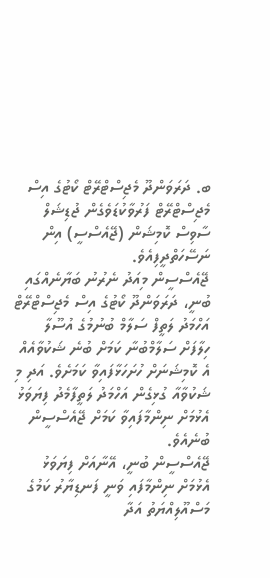ބ. ދަރަވަންދޫ މެޖިސްޓްރޭޓް ކޯޓުގެ އިސް މެޖިސްޓްރޭޓް ފަރުވާކުޑަވެގެން ޖުޑިޝަލް ސާވިސް ކޮމިޝަން (ޖޭއެސްސީ) އިން ނަސޭހަތްދީފިއެވެ.
ޖޭއެސްސީން މިއަދު ނެރުނު ބަޔާނެއްގައި ބުނީ، ދަރަވަންދޫ ކޯޓުގެ އިސް މެޖިސްޓްރޭޓް އަހްމަދު ލަތީފް ސަލާމް ބުނުމުގެ އުސޫލާ ހިލާފަށް ސަލާމްބުނާ ކަމަށް ބުނެ ޝަކުވާއެއް އެ ކޮމިޝަނަށް ހުށަހަޅާފައިވާ ކަމަށެވެ. އަދި މި ޝަކުވާއާ ގުޅިގެން އަހްމަދު ލަތީފާމެދު ފިޔަވަޅު އެޅުމަށް ނިންމާފައިވާ ކަމަށް ޖޭއެސްސީން ބުނެއެވެ.
ޖޭއެސްސީން ބުނީ، އޭނާއަށް ފިޔަވަޅު އެޅުމަށް ނިންމާފައި ވަނީ ފަނޑިޔާރު ކަމުގެ މަސްއޫލިއްޔަތު އަދާ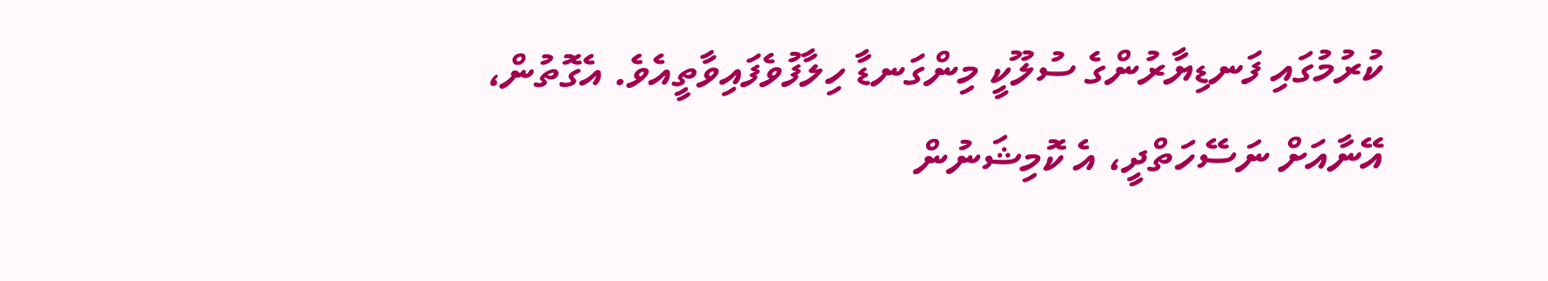ކުރުމުގައި ފަނޑިޔާރުންގެ ސުލޫކީ މިންގަނޑާ ހިލާފުވެފައިވާތީއެވެ. އެގޮތުން، އޭނާއަށް ނަސޭހަތްދީ، އެ ކޮމިޝަނުން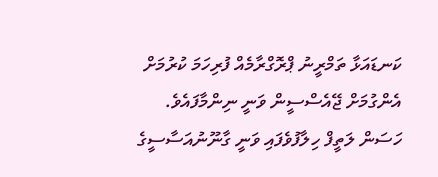ކަނޑައަޅާ ތަމްރީނު ޕްރޮގްރާމެއް ފުރިހަމަ ކުރުމަށް އެންގުމަށް ޖޭއެސްސީން ވަނީ ނިންމާފައެވެ.
ހަސަން ލަތީފް ހިލާފުވެފައި ވަނީ ގާނޫނުއަސާސީގެ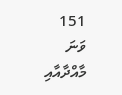151 ވަނަ މާއްދާއާއި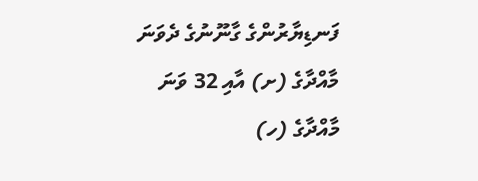ފަނޑިޔާރުންގެ ގާނޫނުގެ ދެވަނަ މާއްދާގެ (ށ) އާއި 32 ވަނަ މާއްދާގެ (ހ)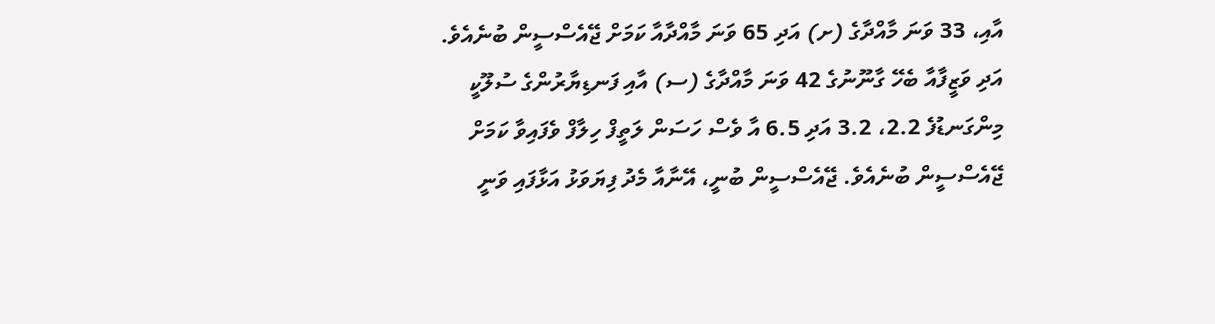އާއި، 33 ވަނަ މާއްދާގެ (ށ) އަދި 65 ވަނަ މާއްދާއާ ކަމަށް ޖޭއެސްސީން ބުނެއެވެ. އަދި ވަޒީފާއާ ބެހޭ ގާނޫނުގެ 42 ވަނަ މާއްދާގެ (ސ) އާއި ފަނޑިޔާރުންގެ ސުލޫކީ މިންގަނޑުފެ 2.2، 3.2 އަދި 6.5 އާ ވެސް ހަސަން ލަތީފް ހިލާފް ވެފައިވާ ކަމަށް ޖޭއެސްސީން ބުނެއެވެ. ޖޭއެސްސީން ބުނީ، އޭނާއާ މެދު ފިޔަވަޅު އަޅާފައި ވަނީ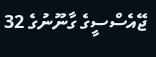ޖޭއެސްސީގެ ގާނޫނުގެ 32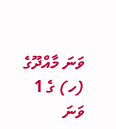ވަނަ މާއްދޫގެ (ހ) ގެ 1 ވަނަ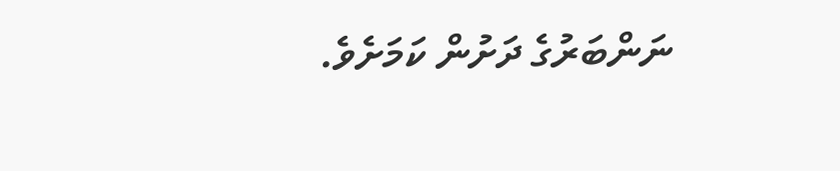ނަންބަރުގެ ދަށުން ކަމަށެވެ.